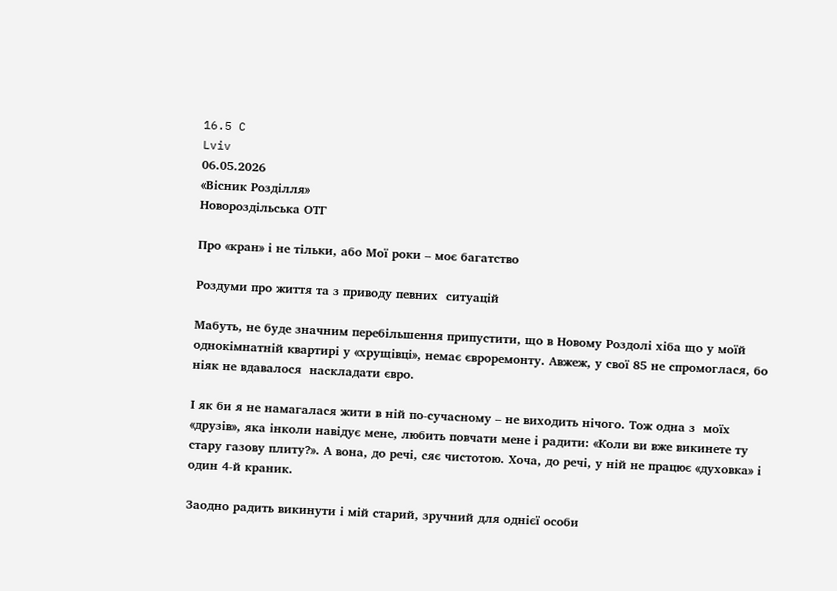16.5 C
Lviv
06.05.2026
«Вісник Розділля»
Новороздільська ОТГ

Про «кран» і не тільки, або Мої роки – моє багатство

Роздуми про життя та з приводу певних  ситуацій

Мабуть, не буде значним перебільшення припустити, що в Новому Роздолі хіба що у моїй однокімнатній квартирі у «хрущівці», немає євроремонту. Авжеж, у свої 85 не спромоглася, бо ніяк не вдавалося  наскладати євро.

І як би я не намагалася жити в ній по-сучасному – не виходить нічого. Тож одна з  моїх «друзів», яка інколи навідує мене, любить повчати мене і радити: «Коли ви вже викинете ту стару газову плиту?». А вона, до речі, сяє чистотою. Хоча, до речі, у ній не працює «духовка» і один 4-й краник.

Заодно радить викинути і мій старий, зручний для однієї особи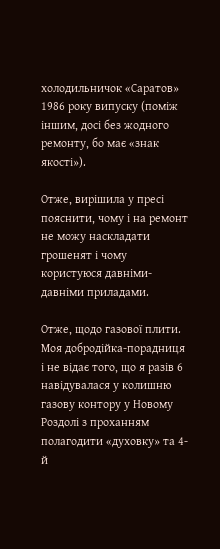холодильничок «Саратов» 1986 року випуску (поміж іншим, досі без жодного ремонту, бо має «знак якості»).

Отже, вирішила у пресі пояснити, чому і на ремонт не можу наскладати грошенят і чому користуюся давніми-давніми приладами.

Отже, щодо газової плити. Моя добродійка-порадниця і не відає того, що я разів 6 навідувалася у колишню газову контору у Новому Роздолі з проханням полагодити «духовку» та 4-й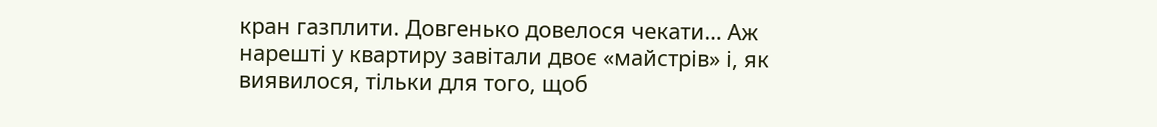кран газплити. Довгенько довелося чекати… Аж нарешті у квартиру завітали двоє «майстрів» і, як виявилося, тільки для того, щоб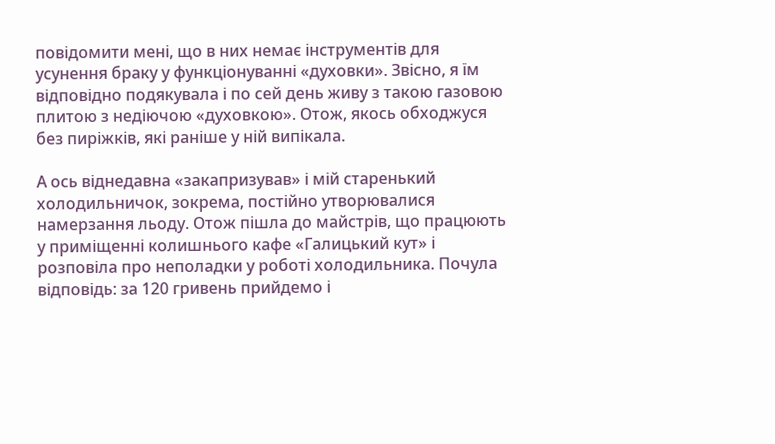повідомити мені, що в них немає інструментів для усунення браку у функціонуванні «духовки». Звісно, я їм відповідно подякувала і по сей день живу з такою газовою плитою з недіючою «духовкою». Отож, якось обходжуся без пиріжків, які раніше у ній випікала.

А ось віднедавна «закапризував» і мій старенький холодильничок, зокрема, постійно утворювалися намерзання льоду. Отож пішла до майстрів, що працюють у приміщенні колишнього кафе «Галицький кут» і розповіла про неполадки у роботі холодильника. Почула відповідь: за 120 гривень прийдемо і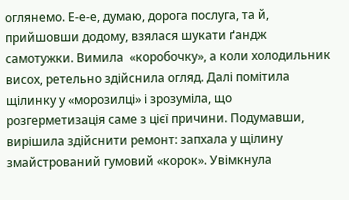оглянемо. Е-е-е, думаю, дорога послуга, та й, прийшовши додому, взялася шукати ґандж самотужки. Вимила  «коробочку», а коли холодильник висох, ретельно здійснила огляд. Далі помітила щілинку у «морозилці» і зрозуміла, що розгерметизація саме з цієї причини. Подумавши, вирішила здійснити ремонт: запхала у щілину змайстрований гумовий «корок». Увімкнула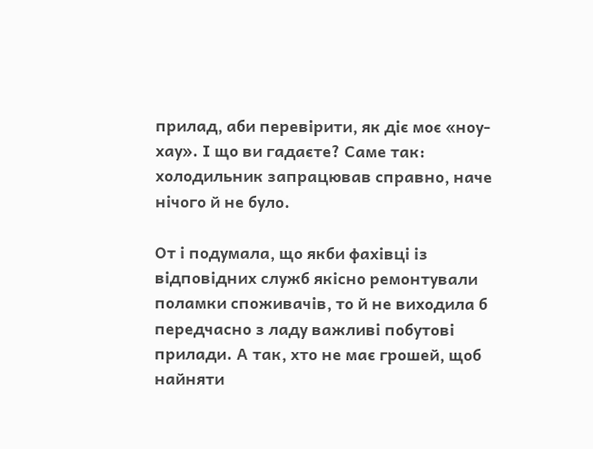прилад, аби перевірити, як діє моє «ноу-хау». І що ви гадаєте? Саме так: холодильник запрацював справно, наче нічого й не було.

От і подумала, що якби фахівці із відповідних служб якісно ремонтували поламки споживачів, то й не виходила б передчасно з ладу важливі побутові прилади. А так, хто не має грошей, щоб найняти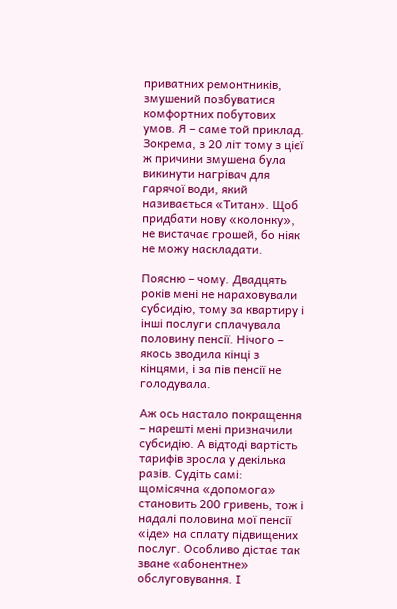приватних ремонтників, змушений позбуватися комфортних побутових умов. Я – саме той приклад. Зокрема, з 20 літ тому з цієї ж причини змушена була викинути нагрівач для гарячої води, який називається «Титан». Щоб придбати нову «колонку», не вистачає грошей, бо ніяк не можу наскладати.

Поясню – чому. Двадцять років мені не нараховували субсидію, тому за квартиру і інші послуги сплачувала половину пенсії. Нічого – якось зводила кінці з кінцями, і за пів пенсії не голодувала.

Аж ось настало покращення – нарешті мені призначили субсидію. А відтоді вартість тарифів зросла у декілька разів. Судіть самі: щомісячна «допомога» становить 200 гривень, тож і надалі половина мої пенсії «іде» на сплату підвищених послуг. Особливо дістає так зване «абонентне» обслуговування. І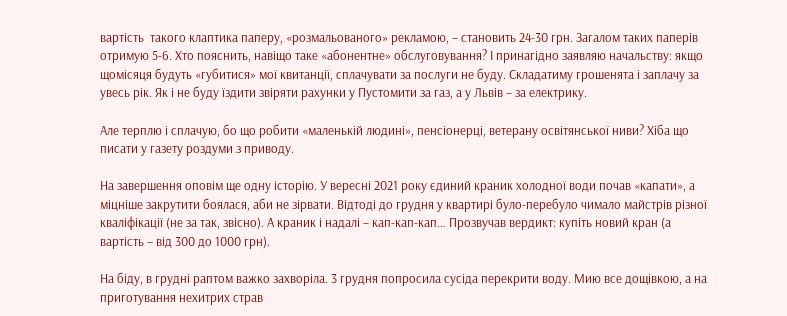вартість  такого клаптика паперу, «розмальованого» рекламою, – становить 24-30 грн. Загалом таких паперів отримую 5-6. Хто пояснить, навіщо таке «абонентне» обслуговування? І принагідно заявляю начальству: якщо щомісяця будуть «губитися» мої квитанції, сплачувати за послуги не буду. Складатиму грошенята і заплачу за увесь рік. Як і не буду їздити звіряти рахунки у Пустомити за газ, а у Львів – за електрику.

Але терплю і сплачую, бо що робити «маленькій людині», пенсіонерці, ветерану освітянської ниви? Хіба що писати у газету роздуми з приводу.

На завершення оповім ще одну історію. У вересні 2021 року єдиний краник холодної води почав «капати», а міцніше закрутити боялася, аби не зірвати. Відтоді до грудня у квартирі було-перебуло чимало майстрів різної кваліфікації (не за так, звісно). А краник і надалі – кап-кап-кап… Прозвучав вердикт: купіть новий кран (а вартість – від 300 до 1000 грн).

На біду, в грудні раптом важко захворіла. 3 грудня попросила сусіда перекрити воду. Мию все дощівкою, а на приготування нехитрих страв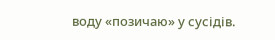воду «позичаю» у сусідів.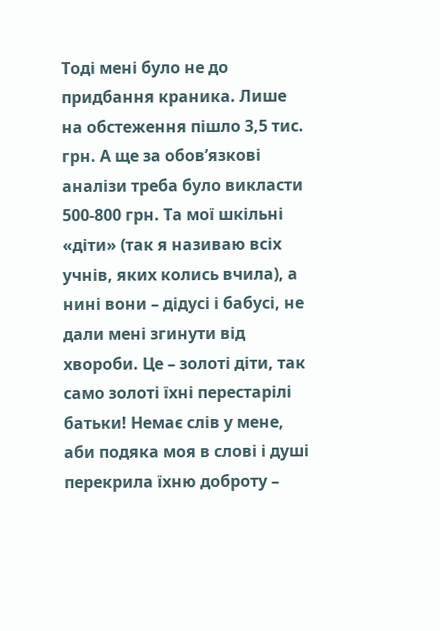Тоді мені було не до придбання краника. Лише на обстеження пішло 3,5 тис. грн. А ще за обов’язкові аналізи треба було викласти 500-800 грн. Та мої шкільні «діти» (так я називаю всіх учнів, яких колись вчила), а нині вони – дідусі і бабусі, не дали мені згинути від хвороби. Це – золоті діти, так само золоті їхні перестарілі батьки! Немає слів у мене, аби подяка моя в слові і душі перекрила їхню доброту –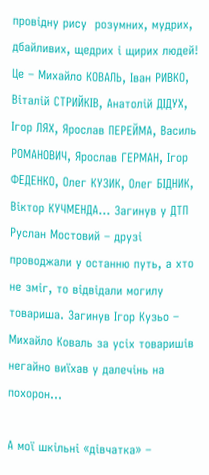провідну рису  розумних, мудрих, дбайливих, щедрих і щирих людей! Це – Михайло КОВАЛЬ, Іван РИВКО, Віталій СТРИЙКІВ, Анатолій ДІДУХ, Ігор ЛЯХ, Ярослав ПЕРЕЙМА, Василь РОМАНОВИЧ, Ярослав ГЕРМАН, Ігор ФЕДЕНКО, Олег КУЗИК, Олег БІДНИК, Віктор КУЧМЕНДА… Загинув у ДТП Руслан Мостовий – друзі проводжали у останню путь, а хто не зміг, то відвідали могилу товариша. Загинув Ігор Кузьо – Михайло Коваль за усіх товаришів негайно виїхав у далечінь на похорон…

А мої шкільні «дівчатка» –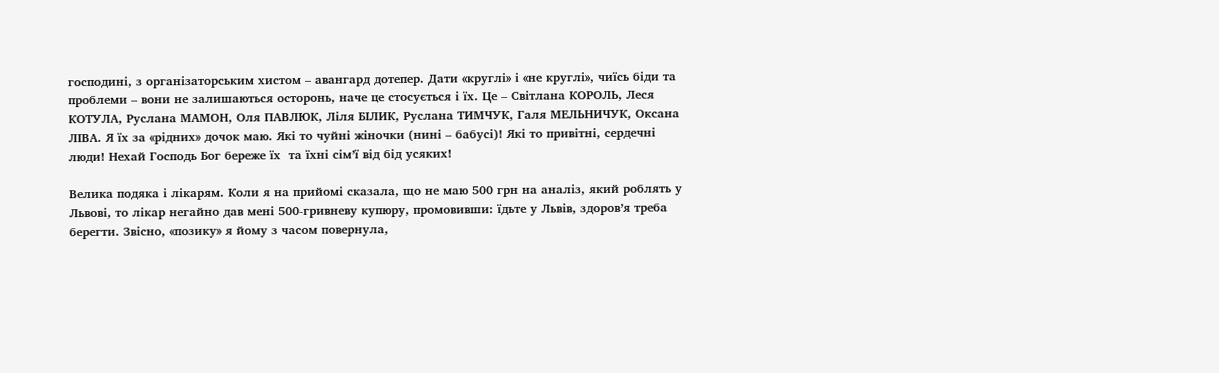господині, з організаторським хистом – авангард дотепер. Дати «круглі» і «не круглі», чиїсь біди та проблеми – вони не залишаються осторонь, наче це стосується і їх. Це – Світлана КОРОЛЬ, Леся КОТУЛА, Руслана МАМОН, Оля ПАВЛЮК, Ліля БІЛИК, Руслана ТИМЧУК, Галя МЕЛЬНИЧУК, Оксана ЛІВА. Я їх за «рідних» дочок маю. Які то чуйні жіночки (нині – бабусі)! Які то привітні, сердечні люди! Нехай Господь Бог береже їх  та їхні сім’ї від бід усяких!

Велика подяка і лікарям. Коли я на прийомі сказала, що не маю 500 грн на аналіз, який роблять у Львові, то лікар негайно дав мені 500-гривневу купюру, промовивши: їдьте у Львів, здоров’я треба берегти. Звісно, «позику» я йому з часом повернула,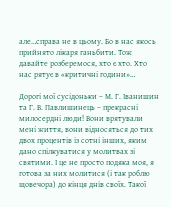але…справа не в цьому. Бо в нас якось прийнято лікаря ганьбити. Тож давайте розберемося, хто є хто. Хто нас рятує в «критичні години»…

Дорогі мої сусідоньки – М. Г. Іванишин та Г. В. Павлишинець – прекрасні милосердні люди! Вони врятували мені життя, вони відносяться до тих двох процентів із сотні інших, яким дано спілкуватися у молитвах зі святими. І це не просто подяка моя, я готова за них молитися (і так роблю щовечора) до кінця днів своїх. Такої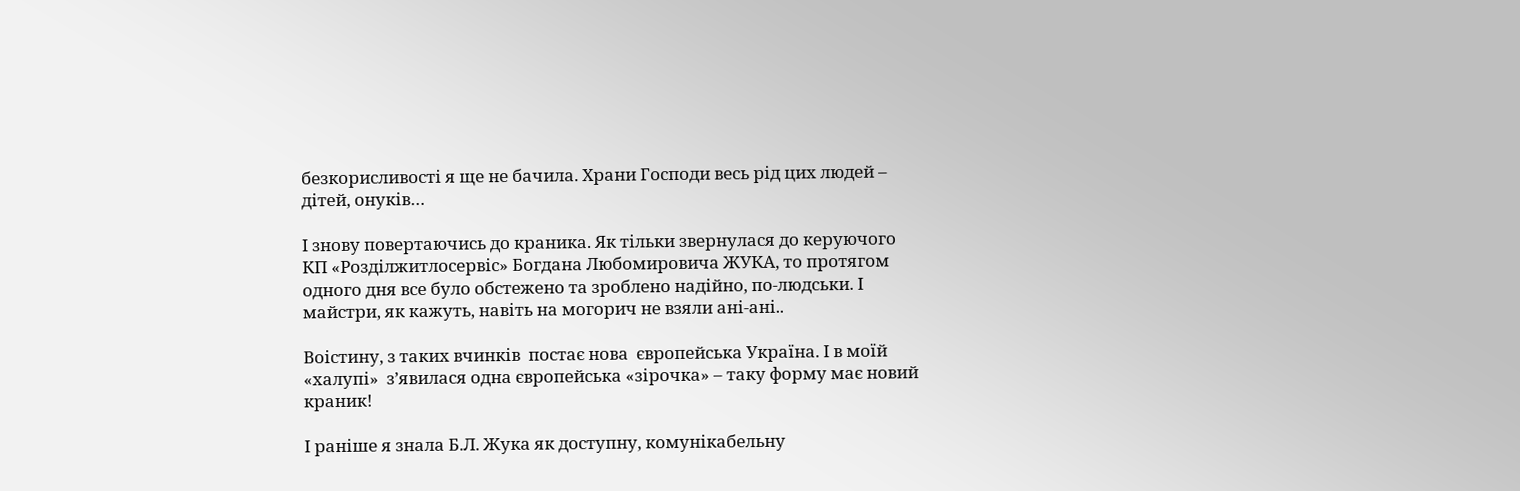безкорисливості я ще не бачила. Храни Господи весь рід цих людей – дітей, онуків…

І знову повертаючись до краника. Як тільки звернулася до керуючого КП «Розділжитлосервіс» Богдана Любомировича ЖУКА, то протягом одного дня все було обстежено та зроблено надійно, по-людськи. І майстри, як кажуть, навіть на могорич не взяли ані-ані..

Воістину, з таких вчинків  постає нова  європейська Україна. І в моїй «халупі»  з’явилася одна європейська «зірочка» – таку форму має новий краник!

І раніше я знала Б.Л. Жука як доступну, комунікабельну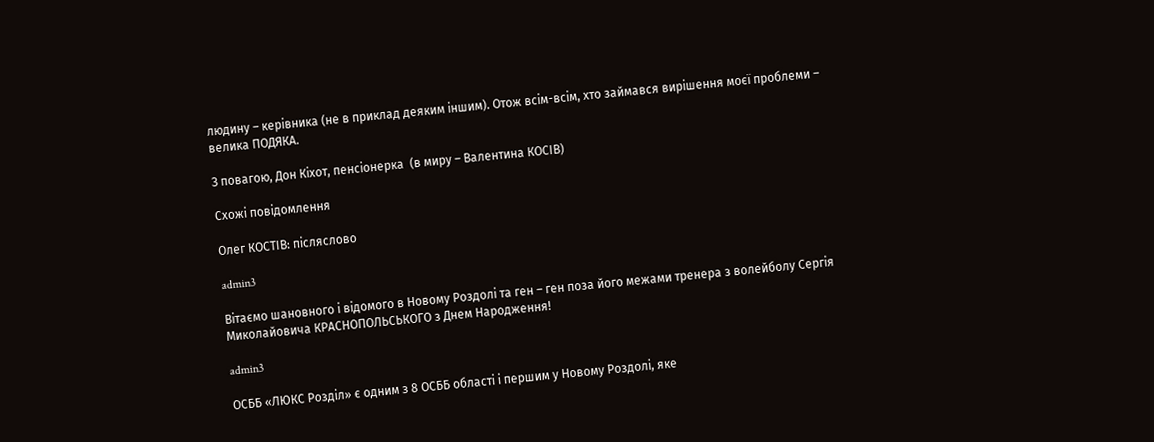людину – керівника (не в приклад деяким іншим). Отож всім-всім, хто займався вирішення моєї проблеми – велика ПОДЯКА.

З повагою, Дон Кіхот, пенсіонерка  (в миру – Валентина КОСІВ)

Схожі повідомлення

Олег КОСТІВ: післяслово

admin3

Вітаємо шановного і відомого в Новому Роздолі та ген – ген поза його межами тренера з волейболу Сергія Миколайовича КРАСНОПОЛЬСЬКОГО з Днем Народження!

admin3

ОСББ «ЛЮКС Розділ» є одним з 8 ОСББ області і першим у Новому Роздолі, яке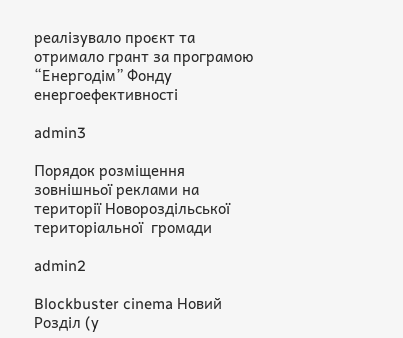реалізувало проєкт та отримало грант за програмою “Енергодім” Фонду енергоефективності

admin3

Порядок розміщення зовнішньої реклами на території Новороздільської  територіальної  громади

admin2

Blockbuster cinema Новий Розділ (у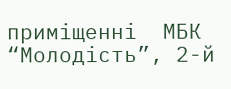приміщенні  МБК “Молодість”, 2-й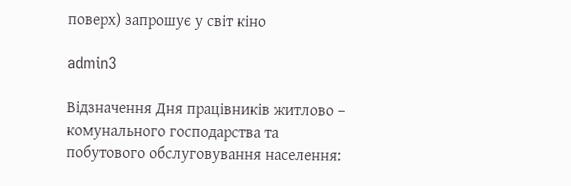поверх) запрошує у світ кіно

admin3

Відзначення Дня працівників житлово – комунального господарства та побутового обслуговування населення: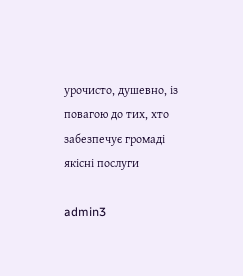урочисто, душевно, із повагою до тих, хто забезпечує громаді якісні послуги

admin3